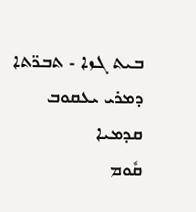ܒܝܬ ܓܙܐ - ܬܒܪ̈ܬܐ ܕܡܪܝ ܝܥܩܘܒ
ܩܕܡܝܐ
ܩܽܘܡ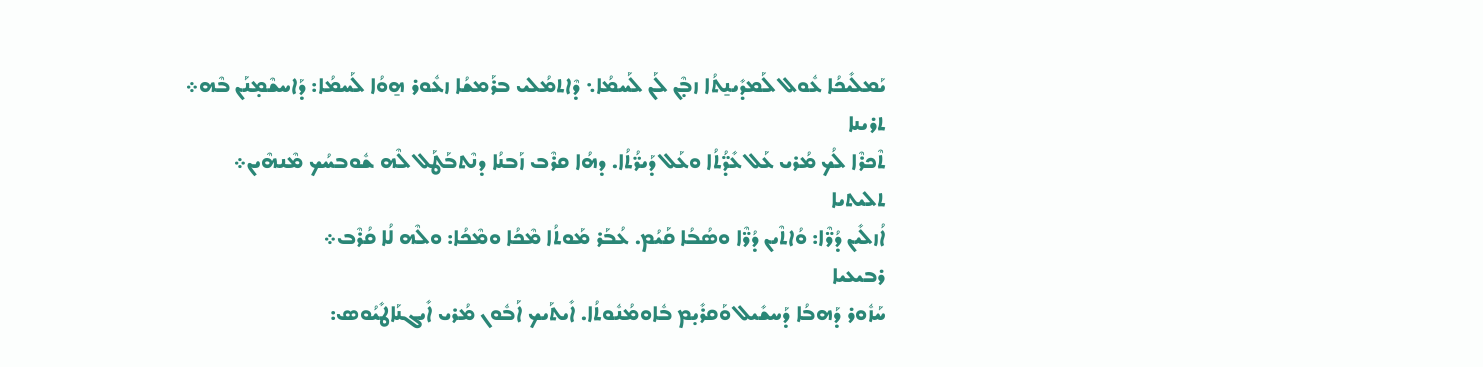ܝܰܡܠܺܝܟܳܐ ܥܽܘܠ ܠܰܡܕܺܝܢ̱ܬܳܐ ܙܒ̣ܶܢ ܠܰܢ ܠܰܚܡܳܐ܆ ܕܶܐܬܡܳܠܝ ܒܪܰܡܫܳܐ ܙܥܽܘܪ ܗ̱ܘܳܐ ܠܰܚܡܳܐ: ܕܰܐܚܫܶܡ̣ܢܰܢ ܒܶܗ܀
ܬܪܝܢܐ
ܬܶܟܪܶܐ ܠܳܟ ܡܳܪܝ ܥܰܠ ܥܺܕ̈ܳܬܳܐ ܘܥܰܠ ܕܰܝܪ̈ܳܬܳܐ. ܕܗܳܐ ܩܪܶܒ ܙܰܒܢܳܐ ܕܢܶܬܒܰܛܰܠ ܠܶܗ ܫܽܘܒܚܳܟ ܡܶܢܗܶܝܢ܀
ܬܠܝܬܝܐ
ܐܳܙܠܺܝܢ ܕܳܪ̈ܶܐ: ܘܳܐܬܶܝܢ ܕܳܪ̈ܶܐ ܘܣܳܒܳܐ ܩܰܝܳܡ. ܥܳܒܰܪ ܡܰܘܬܳܐ ܡܶܟܳܐ ܘܡܶܟܳܐ: ܘܠܶܗ ܠܳܐ ܩܳܪܶܒ܀
ܪܒܝܥܝܐ
ܚܰܙܽܘܪ ܕܰܗܒܳܐ ܕܰܚܫܺܝܠ ܘܰܩܪܺܝ̣ܡ ܒܽܐܘܡܳܢܽܘܬܳܐ. ܐܺܝܬܰܝܟ ܐܰܒܽܘܢ ܡܳܪܝ ܐܺܝܓܢܰܐܛܺܝܳܘܣ: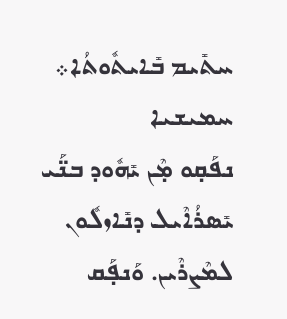ܚܬܺܝܡ ܒܺܐܝܬܽܘܬܳܐ܀
ܚܡܝܫܝܐ
ܢܦܰܩ̣ܘ ܡ̣ܶܢ ܝܺܗܽܘܕ ܒܢ̈ܰܝ ܝܺܣܪܳܐܶܝܠ ܕܢܺܐܙܠܽܘܢ ܠܡܶܨܪܶܝܢ. ܘܰܢܦ̣ܰܩ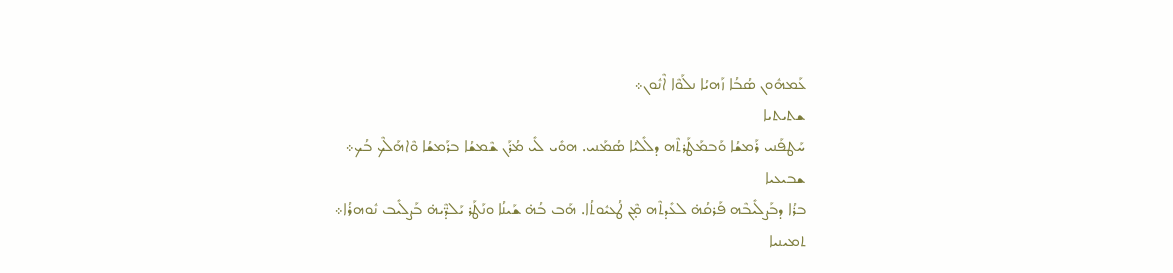ܥܰܡܗܽܘܢ ܣܳܒܳܐ ܙܰܗܝܳܐ ܢܠܰܘܶܐ ܐܶܢܽܘܢ܀
ܫܬܝܬܝܐ
ܚܰܛܦܰܢܝ ܪܰܡܫܳܐ ܘܰܒܡܰܛܰܪܬܶܗ ܕܠܺܠܝܳܐ ܣܳܡܰܢܝ. ܗܘܺܝ ܠܺܝ ܡܳܪܰܢ ܫܶܡܫܳܐ ܒܪܰܡܫܳܐ ܘܶܐܗܰܠܶܟ ܒܳܟ܀
ܫܒܝܥܝܐ
ܒܪܳܐ ܕܒܰܨܠܺܝܒܶܗ ܦܰܪܩܳܗ̇ ܠܥܺܕܬܶܗ ܡ̣ܶܢ ܛܳܥܝܽܘܬܳܐ. ܗܰܒ ܒܳܗ̇ ܫܰܝܢܳܐ ܘܢܰܛܰܪ ܝܰܠܕ̈ܶܝܗ̇ ܒܰܨܠܺܝܒ ܢܽܘܗܪܳܐ܀
ܬܡܝܢܝܐ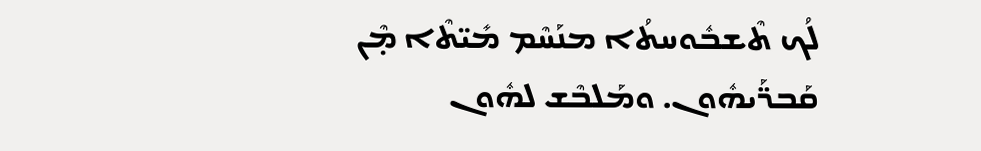ܠܳܟ ܬܶܫܒܽܘܚܬܳܐ ܡܢܰܚܶܡ ܡܺܝ̈ܬܶܐ ܡ̣ܶܢ ܩܰܒܪ̈ܰܝܗܽܘܢ. ܘܡܰܠܒܶܫ ܠܗܽܘܢ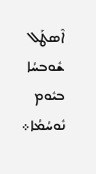ܐܶܣ‍ܛܰܠ ܫܽܘܒܚܳܐ ܒܝܽܘܡ ܢܽܘܚܳܡܳܐ܀